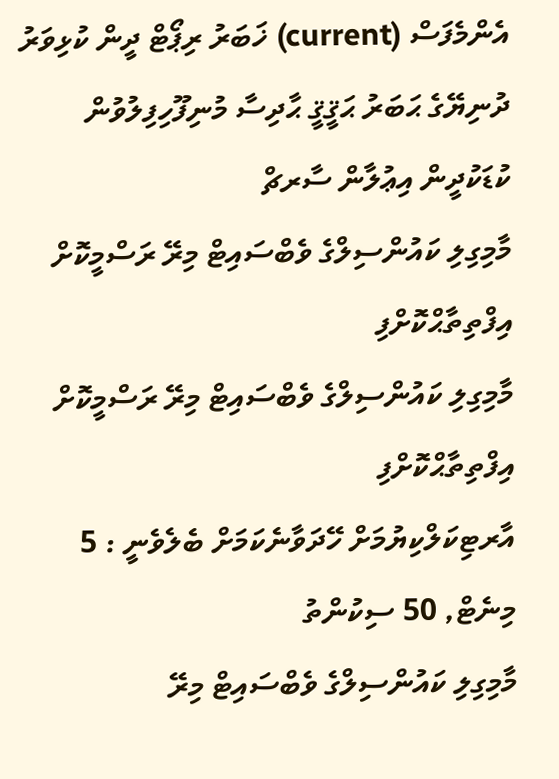އެންމެފަސް (current) ޚަބަރު ރިޕޯޓް ދީން ކުޅިވަރު ދުނިޔޭގެ ޙަބަރު ޙަޤީޤީ ޙާދިސާ މުނިފޫހިފިލުވުން ކުޑަކުދީން އިޢުލާން ސާރޗް
މާމިގިލި ކައުންސިލްގެ ވެބްސައިޓް މިރޭ ރަސްމީކޮށް އިފްތިތާޙްކޮށްފި
މާމިގިލި ކައުންސިލްގެ ވެބްސައިޓް މިރޭ ރަސްމީކޮށް އިފްތިތާޙްކޮށްފި
އާރޓިކަލްކިޔުމަށް ހޭދަވާނެކަމަށް ބެލެވެނީ : 5 މިނެޓް, 50 ސިކުންތު
މާމިގިލި ކައުންސިލްގެ ވެބްސައިޓް މިރޭ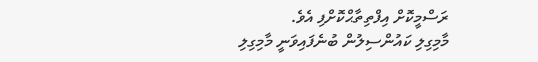ރަސްމީކޮށް އިފްތިތާޙްކޮށްފި އެވެ.
މާމިގިލި ކައުންސިލުން ބުނެފައިވަނީ މާމިގިލި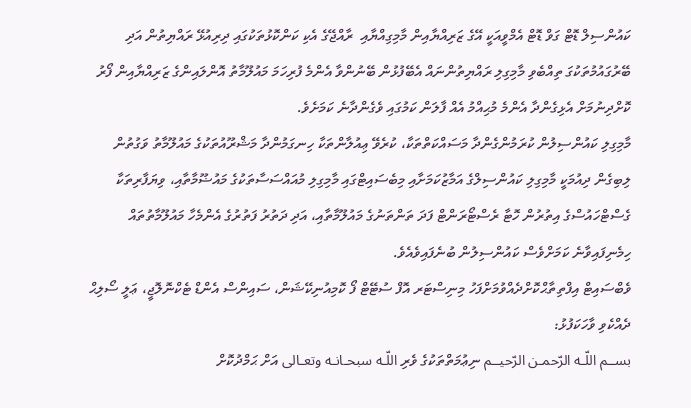ކައުންސިލް ޑޮޓް ގަވް ޑޮޓް އެމްވީއަކީ އޭގެ ޒަރިއްޔާއިން މާމިގިއްޔާއި  ރާއްޖޭގެ އެކި ކަންކޮޅުތަކުގައި ދިރިއުޅޭ ރައްޔިތުން އަދި ބޭރުގައުމުތަކުގަ ތިއްބެވި މާމިގިލި ރައްޔިތުންނައް އެބޭފުޅުން ބޭނުންވާ އެންމެ ފުރިހަމަ މައުލޫމާތު އޮންލައިންގެ ޒަރިއްޔާއިން ފޯރު ކޮށްދިނުމަށް އެޅިގެންދާ އެންމެ މުޙިއްމު އެއް ފާލަން ކަމުގައި ވެގެންދާނެ ކަމަށެވެ.
މާމިގިލި ކައުންސިލުން ކުރަމުންގެންދާ މަސައްކަތްތަކާ، ކުރެވޭ ޢިއުލާންތަކާ ހިނގަމުންދާ މަޝްރޫއުތަކުގެ މައުލޫމާތު ވަގުތުން ލިބިގެން ދިއުމަކީ މާމިގިލި ކައުންސިލްގެ އަމާޒުކަމަށާއި މިބެސައިޓްގައި މާމިގިލި މުއައްސަސާތަކުގެ މައުޟޫމާތާއި، ވިޔަފާރިތަކާ ގެސްޓްހައުސްގެ އިތުރުން ހޮޓާ ރެސްޓޯރަންޓް ފަދަ ތަންތަނުގެ މައުލޫމާތާއި، އަދި ދަތުރު ފަތުރުގެ އެންމެހާ މައުލޫމާތުތައް ހިމެނިފައިވާނެ ކަމަށްވެސް ކައުންސިލުން ބުނެފައިވެއެވެ.
ވެބްސައިޓް އިފްތިތާޙްކޮށްދެއްވުމަށްފަހު މިނިސްޓަރ އޮފް ސުޓޭޓް ފޯ ކޮމިއުނިކޭޝަން، ސައިންސް އެންޑް ޓެކްނޮލޮޖީ، ޢަލީ ސޯލިޙް ދެއްކެވި ވާހަކަފުޅު:
بســم اللّـه الرّحمـن الرّحيــم ނިޢުމަތްތަކުގެ ވެރި اللّـه سبحـانـه وتعـالى އަށް ޙަމްދުކޮށް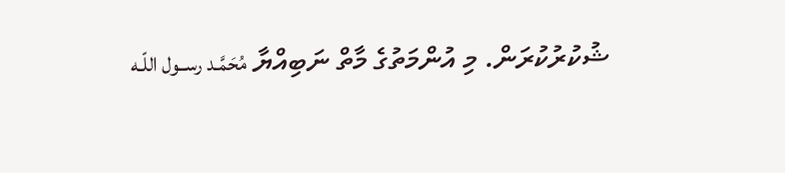ޝުކުރުކުރަން. މި އުންމަތުގެ މާތް ނަބިއްޔާ مُحَمَّـد رســول اللّـه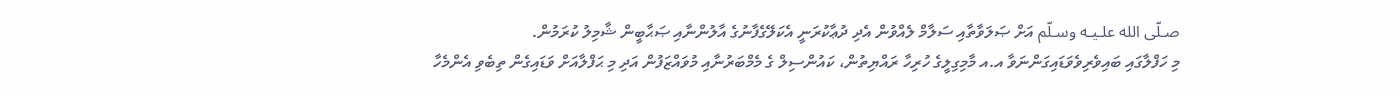صـلّى الله علـيـه وسـلّم އަށް ޞަލަވާތާއި ސަލާމް ލެއްވުން އެދި ދުޢާކުރަނީ އެކަލޭގެފާނުގެ އާލުންނާއި ޞަޙާބީން ޝާމިލު ކުރަމުން.
މި ހަފްލާގައި ބައިވެރިވެވަޑައިގަންނަވާ އ.އ މާމިގިލީގެ ހުރިހާ ރައްޔިތުން، ކައުންސިލް ގެ މެމްބަރުނާއި މުވައްޒަފުން އަދި މި ޙަފްލާއަށް ވަޑައިގެން ތިބެވި އެންމެހާ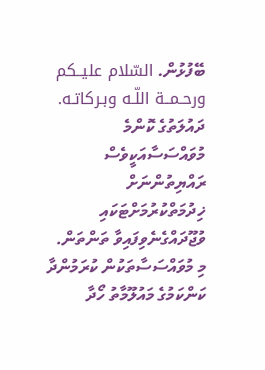ބޭފުޅުން. السّلام عليــكم ورحـمــة اللّـه وبـركاتـه.
ދައުލަތުގެ ކޮންމެ މުވައްސަސާއަކީވެސް ރައްޔިތުންނަށް ޚިދުމަތްކުރުމަށްޓަކައި ވުޖޫދައްގެނެވިފައިވާ ތަންތަން. މި މުވައްސަސާތަކުން ކުރަމުންދާ ކަންކަމުގެ މައުލޫމާތު ހޯދާ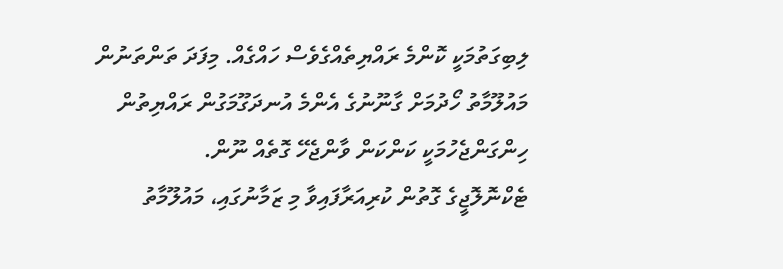ލިބިގަތުމަކީ ކޮންމެ ރައްޔިތެއްގެވެސް ހައްގެއް. މިފަދަ ތަންތަނުން މައުލޫމާތު ހޯދުމަށް ގާނޫނުގެ އެންމެ އުނދަގޫމަގުން ރައްޔިތުން ހިންގަންޖެހުމަކީ ކަންކަން ވާންޖެހޭ ގޮތެއް ނޫން.
ޓެކްނޮލޮޖީގެ ގޮތުން ކުރިއަރާފައިވާ މި ޒަމާނުގައި، މައުލޫމާތު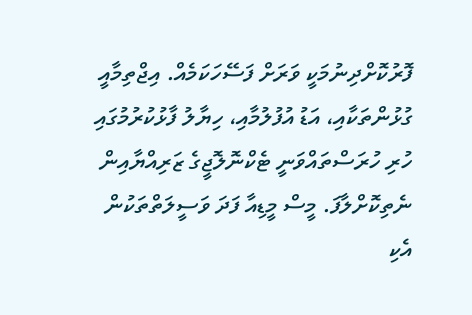ފޮރުކޮށްދިނުމަކީ ވަރަށް ފަސޭހަކަމެއް. އިޖްތިމާއީ ގުޅުންތަކާއި، އަޑު އުފުލުމާއި، ހިޔާލު ފާޅުކުރުމުގައި ހުރި ހުރަސްތައްވަނީ ޓެކްނޮލޮޖީގެ ޒަރިއްޔާއިން ނެތިކޮށްލާފަ. މީސް މީޑިއާ ފަދަ ވަސީލަތްތަކުން އެކި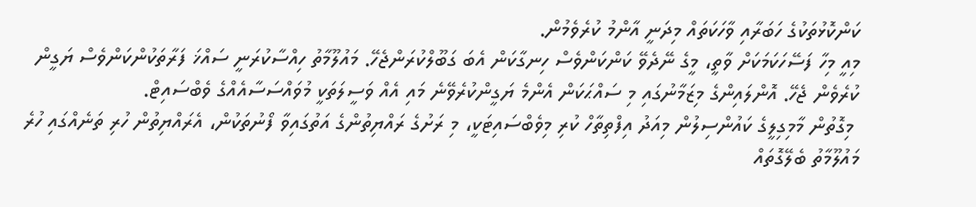ކަންކޮޅުތަކުގެ ހަބަރާއި ވާހަކަތައް މިދަނީ އާންމު ކުރެވެމުން.
މިއީ މިހާ ފަސޭހަކަމަކަށް ވާތީ، މީގެ ނޭދެވޭ ކަންކަންވެސް ހިނގާކަން އެބަ ގަބޫލްކުރަންޖެހޭ. މައުލޫމާތު ހިއްސާކުރަނީ ސައްޚަ ފަރާތަކުންކަންވެސް ޔަގީން ކުރެވެން ޖެހޭ. އޮންލައިންގެ މިޒަމާނުގައި މި ސައްޙަކަން އެންމެ ޔަގީންކުރެވޭނެ މައި އެއް ވަސީލަތަކީ މުވައްސަސާއެއްގެ ވެބްސައިޓް.
 މިގޮތުން މާމިގިލީގެ ކައުންސިލުން މިއަދު އިފްތިތާހް ކުރި މިވެބްސައިޓަކީ، މި ރަށުގެ ރައްޔިތުންގެ އަތުގައިވާ ފޯނުތަކުން، އެރައްޔިތުން ހުރި ތަނެއްގައި ހުރެ މައުލޫމާތު ބެލޭގޮތައް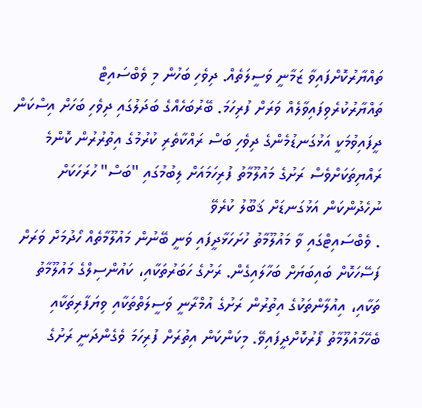ތައްޔާރުކޮށްފައިވާ ޒަމާނީ ވަސީލަތެއް. ދިވެހި ބަހުން މި ވެބްސައިޓް ތައްޔާރުކުރެވިފައިވާލެއް ވަރަށް ފުރިހަމަ. ބޭރުބަހެއްގެ ބަދަލުގައި ދިވެހި ބަހަށް އިސްކަން ދީފައިވުމަކީ އަޅުގަނޑުމެންގެ ދިވެހި ބަސް ރައްކާތެރި ކުރުމުގެ އިތުރުރުން ކޮންމެ ރައްޔިތަކަށްވެސް ރަށުގެ މައުލޫމާތު ފުރިހަމައަށް ލިބުމުގައި "ބަސް" ހުރަހަކަށް ނުހެދުންކަން އަޅުގަނޑަށް ޤަބޫލު ކުރެވޭ
. ވެބްސައިޓްގައި ވާ މައުލޫމާތު ހުށަހަޅާދީފައި ވަނީ ބޭނުން މައުލޫމާތެއް ހޯދުމަށް ވަރަށް ފަސޭހަކޮށް ބައިބަޔަށް ބަހާލައިގެން. ރަށުގެ ހަބަރުތަކާއި، ކައުންސިލްގެ މައުލޫމާތު ތަކާއި، އިއުލާންތަކުގެ އިތުރުން ރަށުގެ އުމްރާނީ ވަސީލަތްތަކާއި ވިޔަފާރިތަކާއި ބެހޭމައުލޫމާތު ފޯރުކޮށްދީފައިވޭ. މިކަންކަން އިތުރަށް ފުރިހަމަ ވެގެންދަނީ ރަށުގެ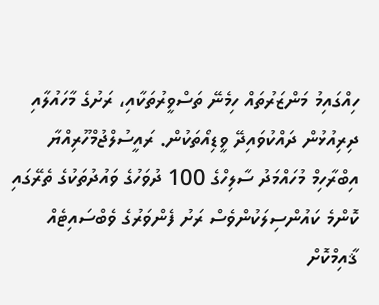ހިއްގައިމު މަންޒަރުތައް ހިމެނޭ ތަސްވީރުތަކާއި، ރަށުގެ މާހައުލާއި ދިރިއުޅުން ދައްކުވައިދޭ ވީޑިއޯތަކުން. ރައީސުލްޖުމްހޫރިއްޔާ އިބްރާހިމް މުހައްމަދު ސާލިހްގެ 100 ދުވަހުގެ ވައުދުތަކުގެ ތެރޭގައި ކޮންމެ ކައުންސިލަކުންވެސް ރަށު ފެންވަރުގެ ވެބްސައިޓެއް ޤާއިމްކޮށް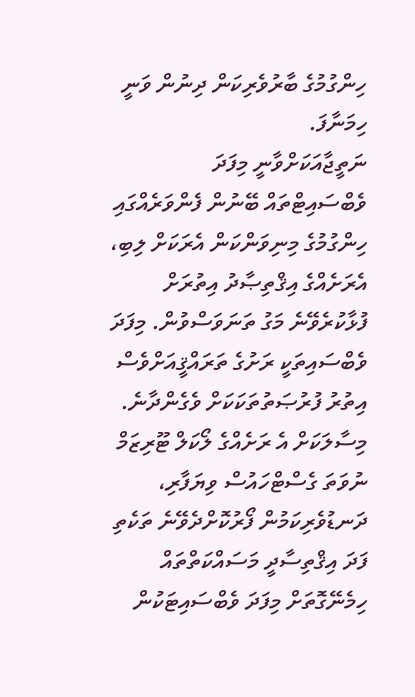ހިންގުމުގެ ބާރުވެރިކަން ދިނުން ވަނީ ހިމަނާފަ.
ނަތީޖާއަކަށްވާނީ މިފަދަ ވެބްސައިޓްތައް ބޭނުން ފެންވަރެއްގައި ހިންގުމުގެ މިނިވަންކަން އެރަކަށް ލިބި، އެރަށެއްގެ އިޤްތިޞާދު އިތުރަށް ފުޅާކުރެވޭނެ މަގު ތަނަވަސްވުން. މިފަދަ ވެބްސައިތަކީ ރަށުގެ ތަރައްޤީއަށްވެސް އިތުރު ފުރުޞަތުތަކަކަށް ވެގެންދާނެ. މިސާލަކަށް އެ ރަށެއްގެ ލޯކަލް ޓޫރިޒަމް ނުވަތަ ގެސްޓްހައުސް ވިޔަފާރި، ދަނޑުވެރިކަމުން ފޯރުކޮށްދެވޭނެ ތަކެތި ފަދަ އިޤްތިސާދީ މަސައްކަތްތައް ހިމެނޭގޮތަށް މިފަދަ ވެބްސައިޓަކުން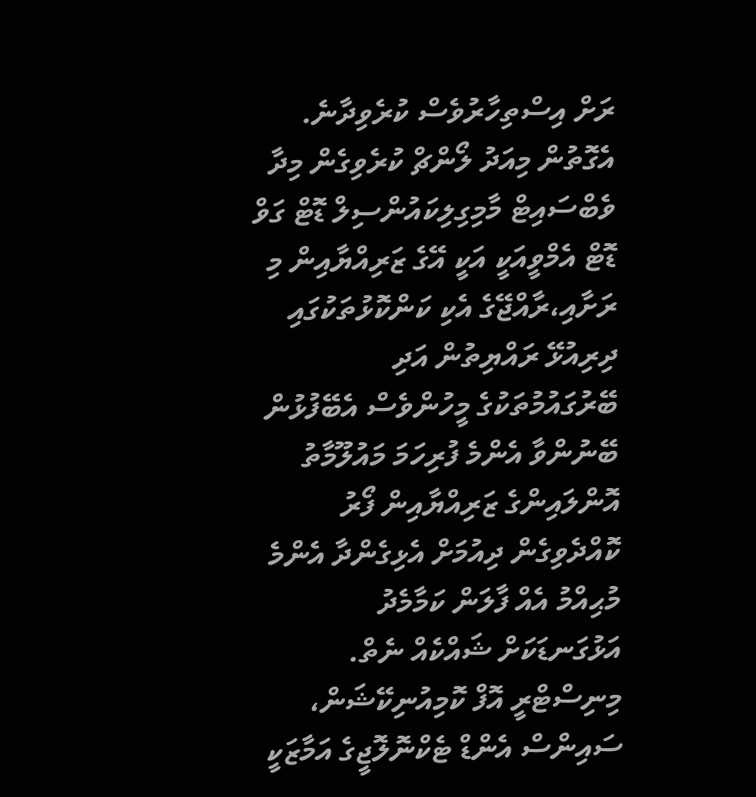ރަށް އިސްތިހާރުވެސް ކުރެވިދާނެ. އެގޮތުން މިއަދު ލޯންޗް ކުރެވިގެން މިދާ ވެބްސައިޓް މާމިގިލިކައުންސިލް ޑޮޓް ގަވް ޑޮޓް އެމްވީއަކީ އަކީ އޭގެ ޒަރިއްޔާއިން މި ރަށާއި،ރާއްޖޭގެ އެކި ކަންކޮޅުތަކުގައި ދިރިއުޅޭ ރައްޔިތުން އަދި ބޭރުގައުމުތަކުގެ މީހުންވެސް އެބޭފުޅުން ބޭނުންވާ އެންމެ ފުރިހަމަ މައުލޫމާތު އޮންލައިންގެ ޒަރިއްޔާއިން ފޯރު ކޮއްދެވިގެން ދިއުމަށް އެޅިގެންދާ އެންމެ މުޙިއްމު އެއް ފާލަން ކަމާމެދު އަޅުގަނޑަކަށް ޝައްކެއް ނެތް.
މިނިސްޓްރީ އޮފް ކޮމިއުނިކޭޝަން، ސައިންސް އެންޑް ޓެކްނޮލޮޖީގެ އަމާޒަކީ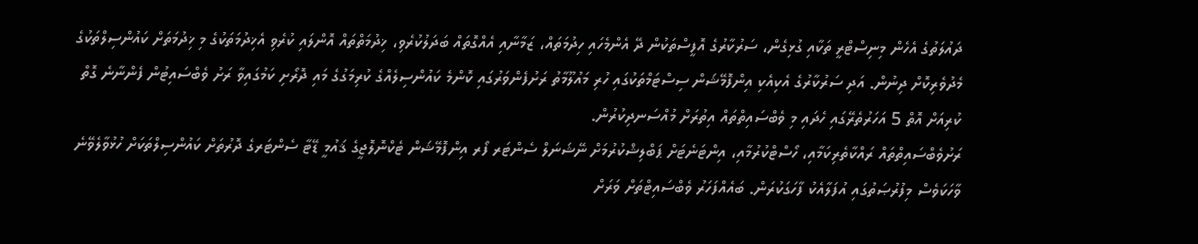ދައުލަތުގެ އެހެން މިނިސްޓްރީ ތަކާއި ގުޅިގެން، ސަރުކާރުގެ އޮފީސްތަކުން ދޭ އެންމެހައި ހިދުމަތައް، ޒަމާނާއި އެއްގޮތައް ބަދަލުކުރެވި، ޚިދުމަތްތައް އޮންލައި ކުރެވި އެޚިދުމަތަކުގެ މި ޚިދުމަތަށް ކައުންސިލްތަކުގެ މެދުވެރިކޮށް ދިނުން. އަދި ސަރުކާރުގެ އެކިއެކި އިންފޮމޭޝަން ސިސްޓަމްތަކުގައި ހުރި މައުލޫމާތު ރަށުފެންވަރުގައި ކޮންމެ ކައުންސިލެއްގެ ކުރިމަގުގެ މައި ދޮރޯށި ކަމުގައިވާ ރަށު ވެބްސައިޓުން ފެންނާނެ ގޮތް ކުރިއަށް އޮތް 5 އަހަރުތެރޭގައި ހެދައި މި ވެބްސައިތްތައް އިތުރަށް މުއްސަނދިކުރުން.
ރަށުވެބްސައިތްތައް ރައްކާތެރިކަމާއި، ހޯސްޓްކުރުމާއި، އިންޓަނެޓަށް ޕަބްލިޝްކުރުމަށް ނޭޝަނަލް ސެންޓަރ ފޯރ އިންފޮމޭޝަން ޓެކްނޮލޮޖީގެ ޤައުމީ ޑޭޓާ ސެންޓަރގެ ދޮރުތަށް ކައުންސިލްތަކަށް ހުޅުވާލެވޭނެ ވާހަކަވެސް މިފުރުޞަތުގައި އުފަލާއެކު ފާހަގަކުރަން. ބައެއްފަހަރު ވެބްސައިޓްތަށް ވަރަށް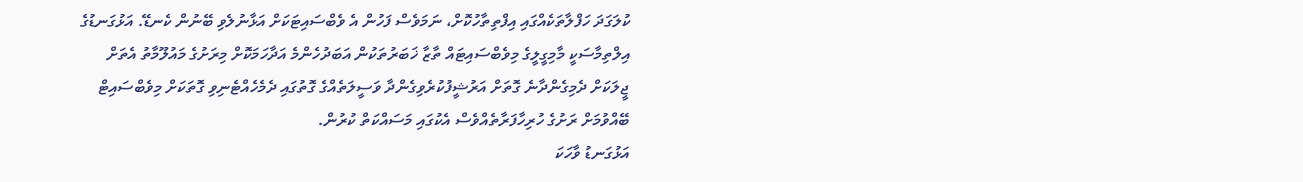ކުލަގަދަ ހަފްލާތަކެއްގައި އިފްތިތާހުކޮށް، ނަމަވެސް ފަހުން އެ ވެބްސައިޓަކަށް އަޅާނުލެވި ބޭނުން ކެނޑޭ. އަޅުގަނޑުގެ އިލްތިމާސަކީ މާމިގީލީގެ މިވެބްސައިޓައް ތާޒާ ޚަބަރުތަކުން އަބަދުހެންމެ އަދާހަމަކޮށް މިރަށުގެ މައުލޫމާތު އެތަށް ޖީލަކަށް ދެމިގެންދާނެ ގޮތަށް އަރުޝީފުކުރެވިގެންދާ ވަސީލަތެއްގެ ގޮތުގައި ދެމެހެއްޓެނިވި ގޮތަކަށް މިވެބްސައިޓް ބޭއްވުމަށް ރަށުގެ ހުރިހާފަރާތެއްވެސް އެކުގައި މަސައްކަތް ކުރުން.
އަޅުގަނޑު ވާހަކަ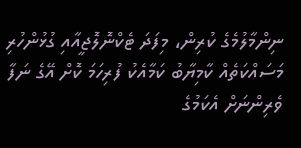ނިންމާލުމެގެ ކުރިން، މިފަދަ ޓެކްނޮލޮޖީއާއި ގުޅުންހުރި މަސައްކަތެއް ކާމިޔާބު ކަމާއެކު ފުރިހަމަ ކޮށް އޭގެ ނަފާ ވެރިންނަށް އެކަމުގެ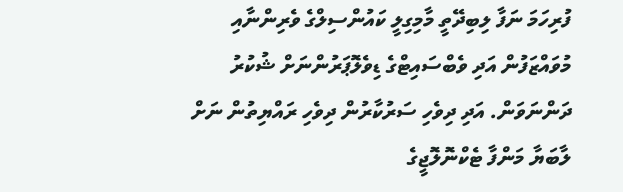ފުރިހަމަ ނަފާ ލިބިދޭތީ މާމިގިލީ ކައުންސިލްގެ ވެރިންނާއި މުވައްޒަފުން އަދި ވެބްސައިޓްގެ ޑިވެލޮޕަރުންނަށް ޝުކުރު ދަންނަވަން. އަދި ދިވެހި ސަރުކާރުން ދިވެހި ރައްޔިތުން ނަށް ލާބަޔާ މަންފާ ޓެކްނޮލޮޖީގެ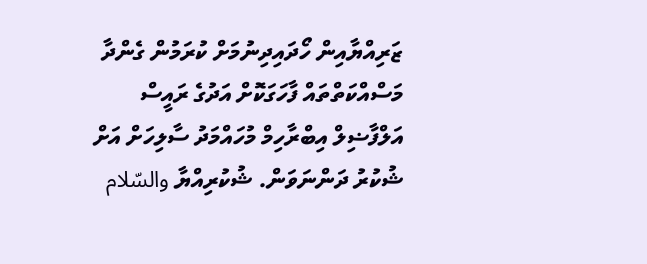ޒަރިއްޔާއިން ހޯދައިދިނުމަށް ކުރަމުން ގެންދާ މަސްއްކަތްތައް ފާހަގަކޮށް އަދުގެ ރައީސް އަލްފާޟިލް އިބްރާހިމް މުހައްމަދު ސާލިހަށް އަށް ޝުކުރު ދަންނަވަން. ޝުކުރިއްޔާ والسّلام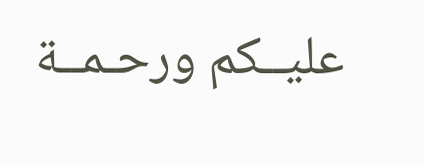عليــكم ورحـمــة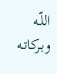اللّـه وبـركاتـه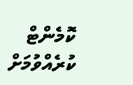ކޮމެންޓް ކުރެއްވުމަށް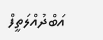އަބްދުއްލަތީފް